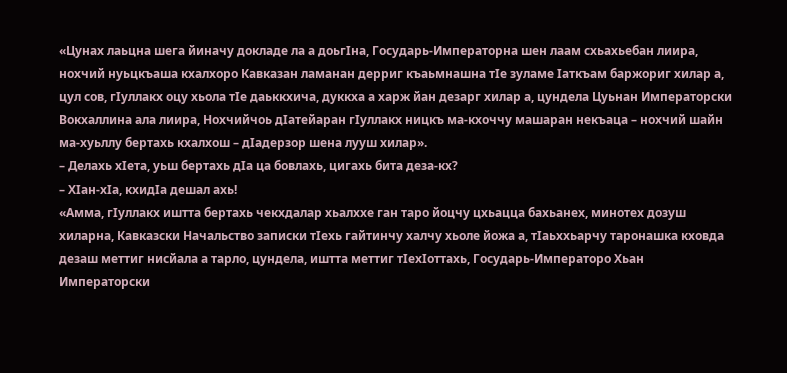«Цунах лаьцна шега йиначу докладе ла а доьгӏна, Государь-Императорна шен лаам схьахьебан лиира, нохчий нуьцкъаша кхалхоро Кавказан ламанан дерриг къаьмнашна тӏе зуламе ӏаткъам баржориг хилар а, цул сов, гӏуллакх оцу хьола тӏе даьккхича, дуккха а харж йан дезарг хилар а, цундела Цуьнан Императорски Вокхаллина ала лиира, Нохчийчоь дӏатейаран гӏуллакх ницкъ ма-кхоччу машаран некъаца – нохчий шайн ма-хуьллу бертахь кхалхош – дӏадерзор шена лууш хилар».
– Делахь хӏета, уьш бертахь дӏа ца бовлахь, цигахь бита деза-кх?
– Хӏан-хӏа, кхидӏа дешал ахь!
«Амма, гӏуллакх иштта бертахь чекхдалар хьалххе ган таро йоцчу цхьацца бахьанех, минотех дозуш хиларна, Кавказски Начальство записки тӏехь гайтинчу халчу хьоле йожа а, тӏаьххьарчу таронашка кховда дезаш меттиг нисйала а тарло, цундела, иштта меттиг тӏехӏоттахь, Государь-Императоро Хьан Императорски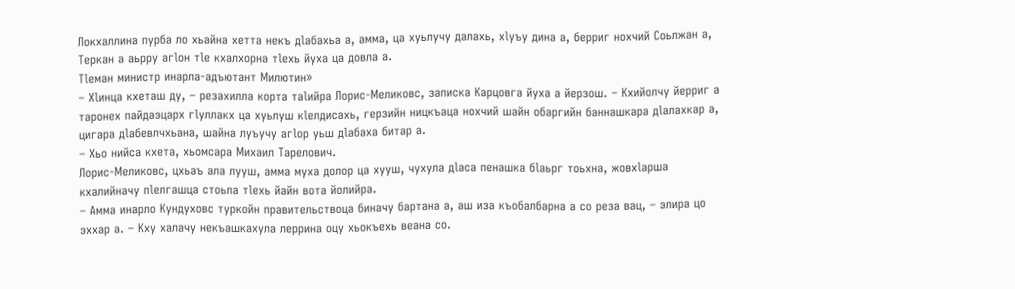Локхаллина пурба ло хьайна хетта некъ дӏабахьа а, амма, ца хуьлучу далахь, хӏуъу дина а, берриг нохчий Соьлжан а, Теркан а аьрру агӏон тӏе кхалхорна тӏехь йуха ца довла а.
Тӏеман министр инарла-адъютант Милютин»
– Хӏинца кхеташ ду, – резахилла корта таӏийра Лорис-Меликовс, записка Карцовга йуха а йерзош. – Кхийолчу йерриг а таронех пайдаэцарх гӏуллакх ца хуьлуш кӏелдисахь, герзийн ницкъаца нохчий шайн обаргийн баннашкара дӏалахкар а, цигара дӏабевлчхьана, шайна луъучу агӏор уьш дӏабаха битар а.
– Хьо нийса кхета, хьомсара Михаил Тарелович.
Лорис-Меликовс, цхьаъ ала лууш, амма муха долор ца хууш, чухула дӏаса пенашка бӏаьрг тоьхна, жовхӏарша кхалийначу пӏелгашца стоьла тӏехь йайн вота йолийра.
– Амма инарло Кундуховс туркойн правительствоца биначу бартана а, аш иза къобалбарна а со реза вац, – элира цо эххар а. – Кху халачу некъашкахула леррина оцу хьокъехь веана со.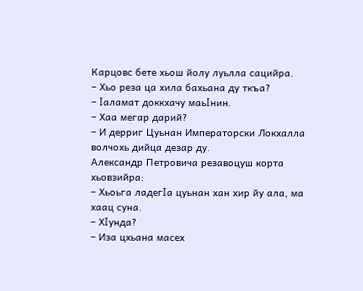Карцовс бете хьош йолу луьлла сацийра.
– Хьо реза ца хила бахьана ду ткъа?
– ӏаламат доккхачу маьӏнин.
– Хаа мегар дарий?
– И дерриг Цуьнан Императорски Локхалла волчохь дийца дезар ду.
Александр Петровича резавоцуш корта хьовзийра:
– Хьоьга ладегӏа цуьнан хан хир йу ала, ма хаац суна.
– Хӏунда?
– Иза цхьана масех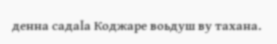денна садаӏа Коджаре воьдуш ву тахана.